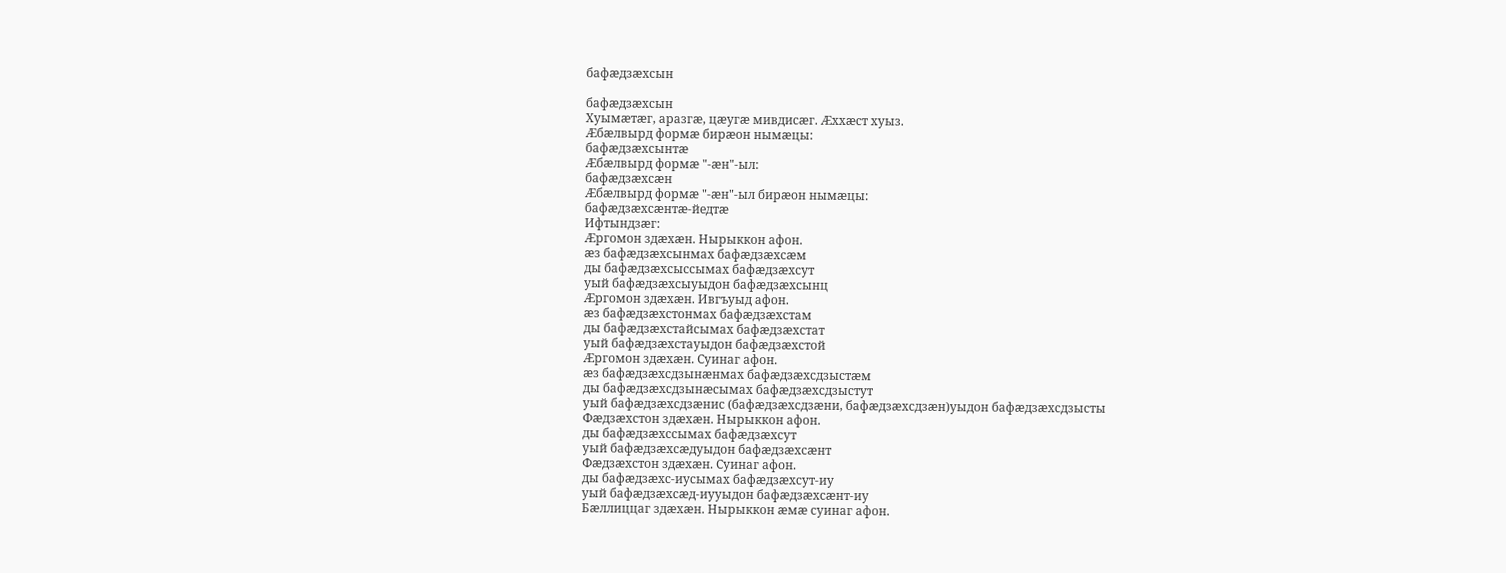бафæдзæхсын

бафæдзæхсын
Хуымæтæг, аразгæ, цæугæ мивдисæг. Æххæст хуыз.
Æбæлвырд формæ бирæон нымæцы:
бафæдзæхсынтæ
Æбæлвырд формæ "-æн"-ыл:
бафæдзæхсæн
Æбæлвырд формæ "-æн"-ыл бирæон нымæцы:
бафæдзæхсæнтæ-йедтæ
Ифтындзæг:
Æргомон здæхæн. Нырыккон афон.
æз бафæдзæхсынмах бафæдзæхсæм
ды бафæдзæхсыссымах бафæдзæхсут
уый бафæдзæхсыуыдон бафæдзæхсынц
Æргомон здæхæн. Ивгъуыд афон.
æз бафæдзæхстонмах бафæдзæхстам
ды бафæдзæхстайсымах бафæдзæхстат
уый бафæдзæхстауыдон бафæдзæхстой
Æргомон здæхæн. Суинаг афон.
æз бафæдзæхсдзынæнмах бафæдзæхсдзыстæм
ды бафæдзæхсдзынæсымах бафæдзæхсдзыстут
уый бафæдзæхсдзæнис (бафæдзæхсдзæни, бафæдзæхсдзæн)уыдон бафæдзæхсдзысты
Фæдзæхстон здæхæн. Нырыккон афон.
ды бафæдзæхссымах бафæдзæхсут
уый бафæдзæхсæдуыдон бафæдзæхсæнт
Фæдзæхстон здæхæн. Суинаг афон.
ды бафæдзæхс-иусымах бафæдзæхсут-иу
уый бафæдзæхсæд-иууыдон бафæдзæхсæнт-иу
Бæллиццаг здæхæн. Нырыккон æмæ суинаг афон.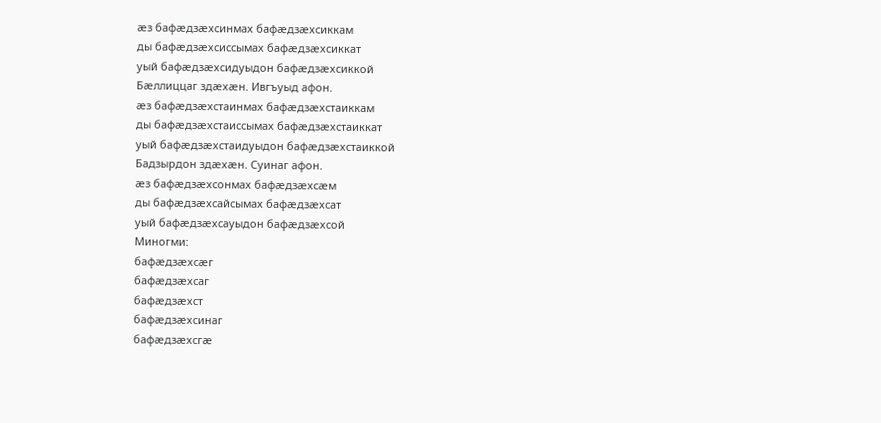æз бафæдзæхсинмах бафæдзæхсиккам
ды бафæдзæхсиссымах бафæдзæхсиккат
уый бафæдзæхсидуыдон бафæдзæхсиккой
Бæллиццаг здæхæн. Ивгъуыд афон.
æз бафæдзæхстаинмах бафæдзæхстаиккам
ды бафæдзæхстаиссымах бафæдзæхстаиккат
уый бафæдзæхстаидуыдон бафæдзæхстаиккой
Бадзырдон здæхæн. Суинаг афон.
æз бафæдзæхсонмах бафæдзæхсæм
ды бафæдзæхсайсымах бафæдзæхсат
уый бафæдзæхсауыдон бафæдзæхсой
Миногми:
бафæдзæхсæг
бафæдзæхсаг
бафæдзæхст
бафæдзæхсинаг
бафæдзæхсгæ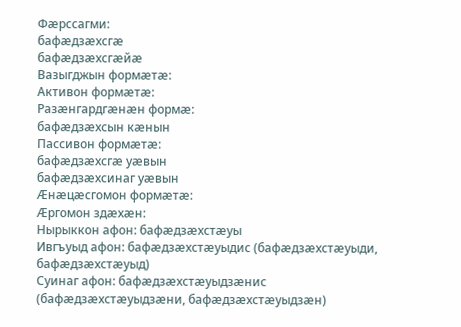Фæрссагми:
бафæдзæхсгæ
бафæдзæхсгæйæ
Вазыгджын формæтæ:
Активон формæтæ:
Разæнгардгæнæн формæ:
бафæдзæхсын кæнын
Пассивон формæтæ:
бафæдзæхсгæ уæвын
бафæдзæхсинаг уæвын
Æнæцæсгомон формæтæ:
Æргомон здæхæн:
Нырыккон афон: бафæдзæхстæуы
Ивгъуыд афон: бафæдзæхстæуыдис (бафæдзæхстæуыди, бафæдзæхстæуыд)
Суинаг афон: бафæдзæхстæуыдзæнис (бафæдзæхстæуыдзæни, бафæдзæхстæуыдзæн)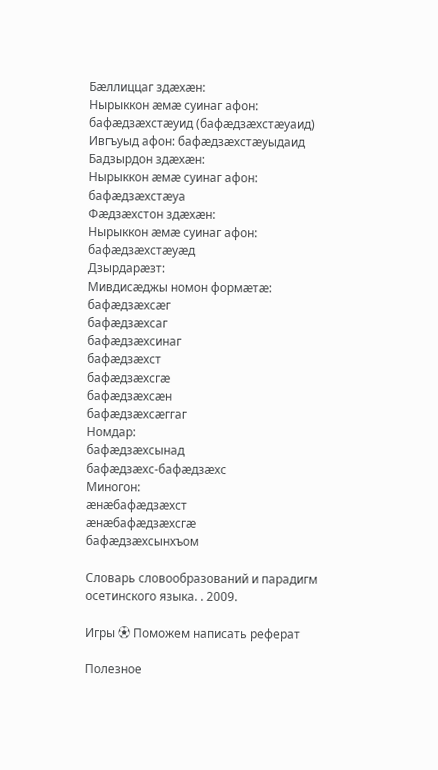Бæллиццаг здæхæн:
Нырыккон æмæ суинаг афон: бафæдзæхстæуид (бафæдзæхстæуаид)
Ивгъуыд афон: бафæдзæхстæуыдаид
Бадзырдон здæхæн:
Нырыккон æмæ суинаг афон: бафæдзæхстæуа
Фæдзæхстон здæхæн:
Нырыккон æмæ суинаг афон: бафæдзæхстæуæд
Дзырдарæзт:
Мивдисæджы номон формæтæ:
бафæдзæхсæг
бафæдзæхсаг
бафæдзæхсинаг
бафæдзæхст
бафæдзæхсгæ
бафæдзæхсæн
бафæдзæхсæггаг
Номдар:
бафæдзæхсынад
бафæдзæхс-бафæдзæхс
Миногон:
æнæбафæдзæхст
æнæбафæдзæхсгæ
бафæдзæхсынхъом

Словарь словообразований и парадигм осетинского языка. . 2009.

Игры ⚽ Поможем написать реферат

Полезное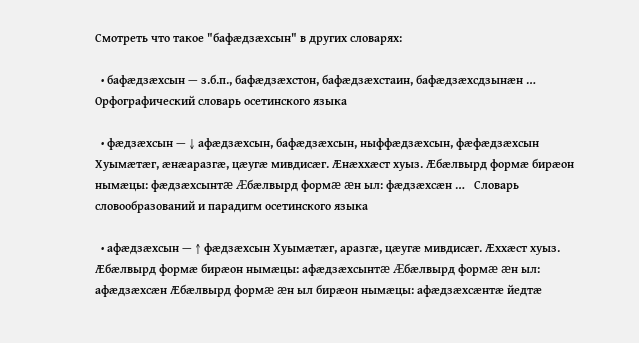Смотреть что такое "бафæдзæхсын" в других словарях:

  • бафæдзæхсын — з.б.п., бафæдзæхстон, бафæдзæхстаин, бафæдзæхсдзынæн …   Орфографический словарь осетинского языка

  • фæдзæхсын — ↓ афæдзæхсын, бафæдзæхсын, ныффæдзæхсын, фæфæдзæхсын Хуымæтæг, æнæаразгæ, цæугæ мивдисæг. Æнæххæст хуыз. Æбæлвырд формæ бирæон нымæцы: фæдзæхсынтæ Æбæлвырд формæ æн ыл: фæдзæхсæн …   Словарь словообразований и парадигм осетинского языка

  • афæдзæхсын — ↑ фæдзæхсын Хуымæтæг, аразгæ, цæугæ мивдисæг. Æххæст хуыз. Æбæлвырд формæ бирæон нымæцы: афæдзæхсынтæ Æбæлвырд формæ æн ыл: афæдзæхсæн Æбæлвырд формæ æн ыл бирæон нымæцы: афæдзæхсæнтæ йедтæ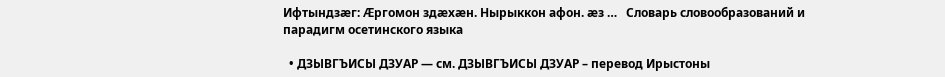Ифтындзæг: Æргомон здæхæн. Нырыккон афон. æз …   Словарь словообразований и парадигм осетинского языка

  • ДЗЫВГЪИСЫ ДЗУАР — см. ДЗЫВГЪИСЫ ДЗУАР – перевод Ирыстоны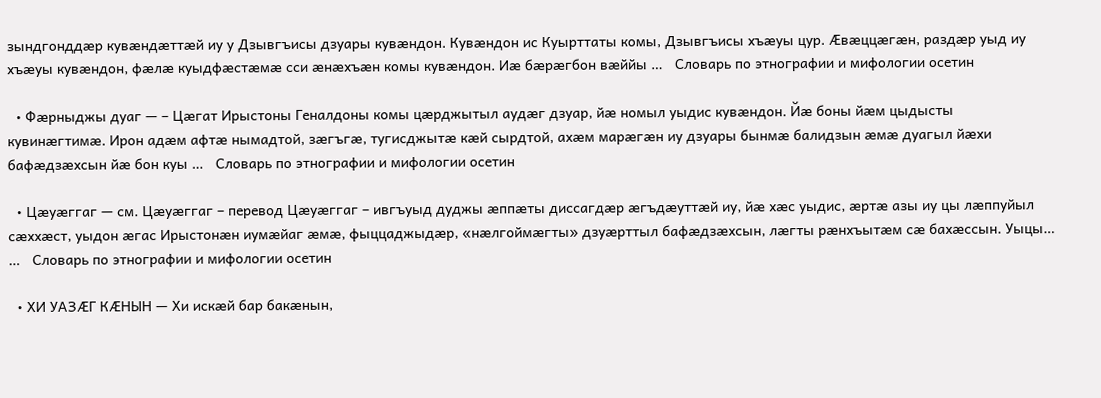зындгонддæр кувæндæттæй иу у Дзывгъисы дзуары кувæндон. Кувæндон ис Куырттаты комы, Дзывгъисы хъæуы цур. Æвæццæгæн, раздæр уыд иу хъæуы кувæндон, фæлæ куыдфæстæмæ сси æнæхъæн комы кувæндон. Иæ бæрæгбон вæййы …   Словарь по этнографии и мифологии осетин

  • Фæрныджы дуаг — – Цæгат Ирыстоны Геналдоны комы цæрджытыл аудæг дзуар, йæ номыл уыдис кувæндон. Йæ боны йæм цыдысты кувинæгтимæ. Ирон адæм афтæ нымадтой, зæгъгæ, тугисджытæ кæй сырдтой, ахæм марæгæн иу дзуары бынмæ балидзын æмæ дуагыл йæхи бафæдзæхсын йæ бон куы …   Словарь по этнографии и мифологии осетин

  • Цæуæггаг — см. Цæуæггаг – перевод Цæуæггаг – ивгъуыд дуджы æппæты диссагдæр æгъдæуттæй иу, йæ хæс уыдис, æртæ азы иу цы лæппуйыл сæххæст, уыдон æгас Ирыстонæн иумæйаг æмæ, фыццаджыдæр, «нæлгоймæгты» дзуæрттыл бафæдзæхсын, лæгты рæнхъытæм сæ бахæссын. Уыцы… …   Словарь по этнографии и мифологии осетин

  • ХИ УАЗÆГ КÆНЫН — Хи искæй бар бакæнын,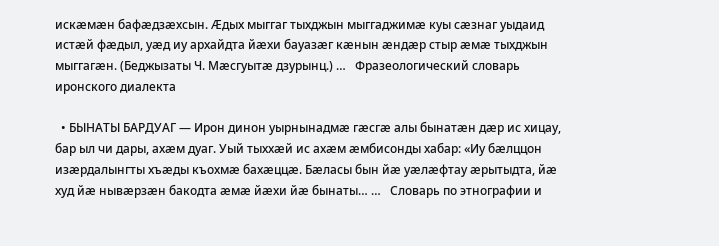искæмæн бафæдзæхсын. Æдых мыггаг тыхджын мыггаджимæ куы сæзнаг уыдаид истæй фæдыл, уæд иу архайдта йæхи бауазæг кæнын æндæр стыр æмæ тыхджын мыггагæн. (Беджызаты Ч. Мæсгуытæ дзурынц.) …   Фразеологический словарь иронского диалекта

  • БЫНАТЫ БАРДУАГ — Ирон динон уырнынадмæ гæсгæ алы бынатæн дæр ис хицау, бар ыл чи дары, ахæм дуаг. Уый тыххæй ис ахæм æмбисонды хабар: «Иу бæлццон изæрдалынгты хъæды къохмæ бахæццæ. Бæласы бын йæ уæлæфтау æрытыдта, йæ худ йæ нывæрзæн бакодта æмæ йæхи йæ бынаты… …   Словарь по этнографии и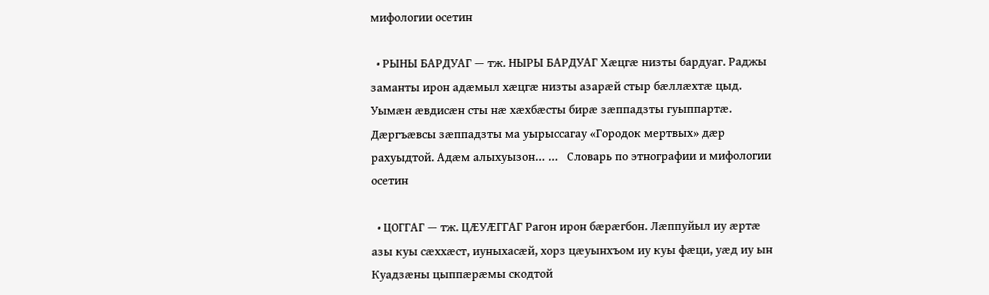мифологии осетин

  • РЫНЫ БАРДУАГ — тж. НЫРЫ БАРДУАГ Хæцгæ низты бардуаг. Раджы заманты ирон адæмыл хæцгæ низты азарæй стыр бæллæхтæ цыд. Уымæн æвдисæн сты нæ хæхбæсты бирæ зæппадзты гуыппартæ. Дæргъæвсы зæппадзты ма уырыссагау «Городок мертвых» дæр рахуыдтой. Адæм алыхуызон… …   Словарь по этнографии и мифологии осетин

  • ЦОГГАГ — тж. ЦÆУÆГГАГ Рагон ирон бæрæгбон. Лæппуйыл иу æртæ азы куы сæххæст, иуныхасæй, хорз цæуынхъом иу куы фæци, уæд иу ын Куадзæны цыппæрæмы скодтой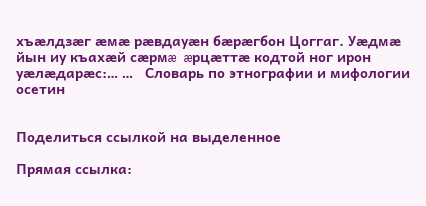хъæлдзæг æмæ рæвдауæн бæрæгбон Цоггаг. Уæдмæ йын иу къахæй сæрмæ æрцæттæ кодтой ног ирон уæлæдарæс:… …   Словарь по этнографии и мифологии осетин


Поделиться ссылкой на выделенное

Прямая ссылка: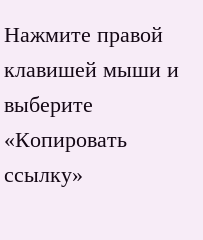Нажмите правой клавишей мыши и выберите «Копировать ссылку»